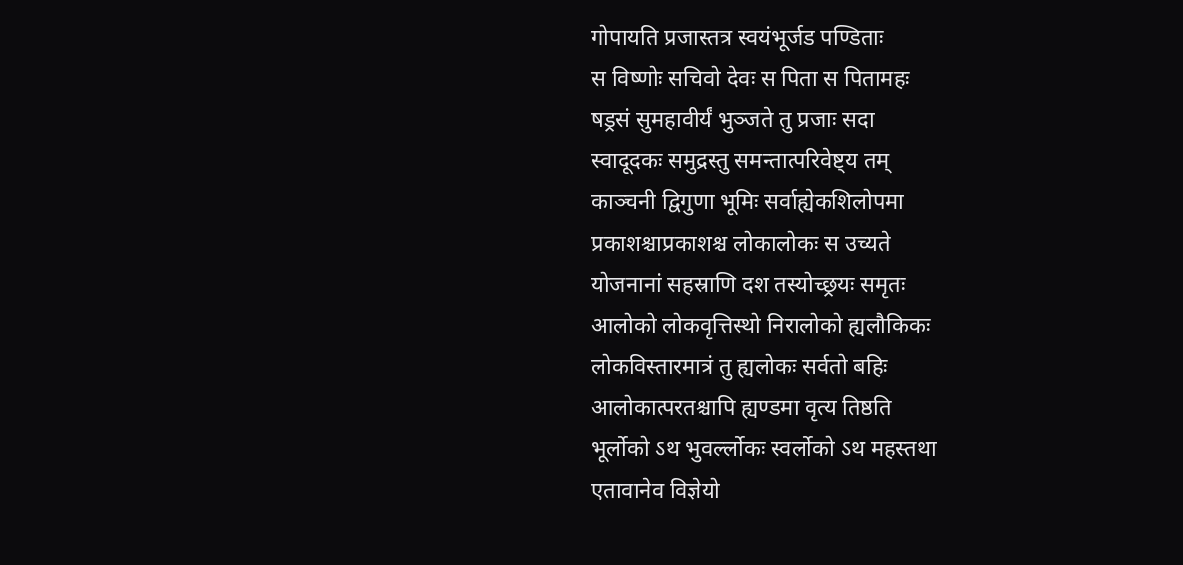गोपायति प्रजास्तत्र स्वयंभूर्जड पण्डिताः
स विष्णोः सचिवो देवः स पिता स पितामहः
षड्रसं सुमहावीर्यं भुञ्जते तु प्रजाः सदा
स्वादूदकः समुद्रस्तु समन्तात्परिवेष्ट्य तम्
काञ्चनी द्विगुणा भूमिः सर्वाह्येकशिलोपमा
प्रकाशश्चाप्रकाशश्च लोकालोकः स उच्यते
योजनानां सहस्राणि दश तस्योच्छ्रयः समृतः
आलोको लोकवृत्तिस्थो निरालोको ह्यलौकिकः
लोकविस्तारमात्रं तु ह्यलोकः सर्वतो बहिः
आलोकात्परतश्चापि ह्यण्डमा वृत्य तिष्ठति
भूर्लोको ऽथ भुवर्ल्लोकः स्वर्लोको ऽथ महस्तथा
एतावानेव विज्ञेयो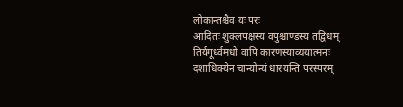लोकान्तश्चैव यः परः
आदितः शुक्लपक्षस्य वपुश्चाण्डस्य तद्विधम्
तिर्यगूर्ध्वमधो वापि कारणस्याव्ययात्मनः
दशाधिक्येन चान्योन्यं धारयन्ति परस्परम्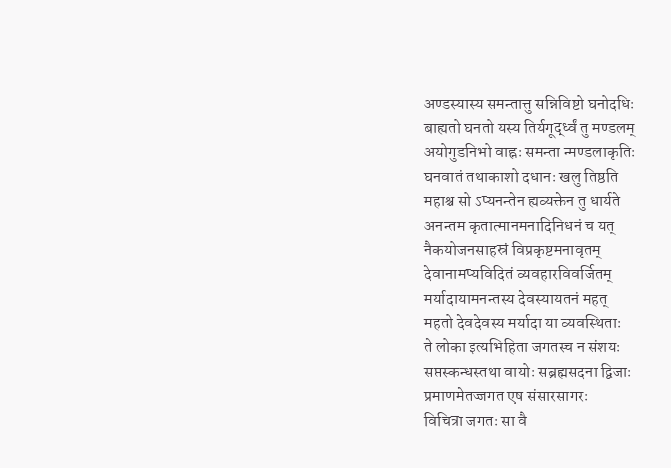अण्डस्यास्य समन्तात्तु सन्निविष्टो घनोदधिः
बाह्यतो घनतो यस्य तिर्यगूर्द्ध्वं तु मण्डलम्
अयोगुडनिभो वाह्नः समन्ता न्मण्डलाकृतिः
घनवातं तथाकाशो दधानः खलु तिष्ठति
महाश्च सो ऽप्यनन्तेन ह्यव्यक्तेन तु धार्यते
अनन्तम कृतात्मानमनादिनिधनं च यत्
नैकयोजनसाहस्रं विप्रकृष्टमनावृतम्
देवानामप्यविदितं व्यवहारविवर्जितम्
मर्यादायामनन्तस्य देवस्यायतनं महत्
महतो देवदेवस्य मर्यादा या व्यवस्थिताः
ते लोका इत्यभिहिता जगतस्च न संशयः
सप्तस्कन्धस्तथा वायोः सब्रह्मसदना द्विजाः
प्रमाणमेतज्जगत एष संसारसागरः
विचित्रा जगतः सा वै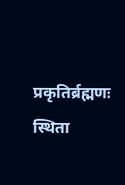प्रकृतिर्ब्रह्मणः स्थिता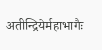अतीन्द्रियेर्महाभागैः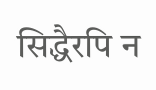सिद्धैरपि न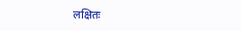लक्षितः